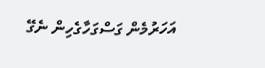އަހަރުމެން ގަސްގަހާގެހިން ނެގޭ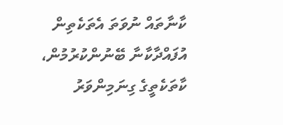ކާނާތައް ނުވަތަ އެތަކެތިން އުފައްދާކާނާ ބޭނުންކުރުމުން، ކާތަކެތީގެ ގިނަމިންވަރު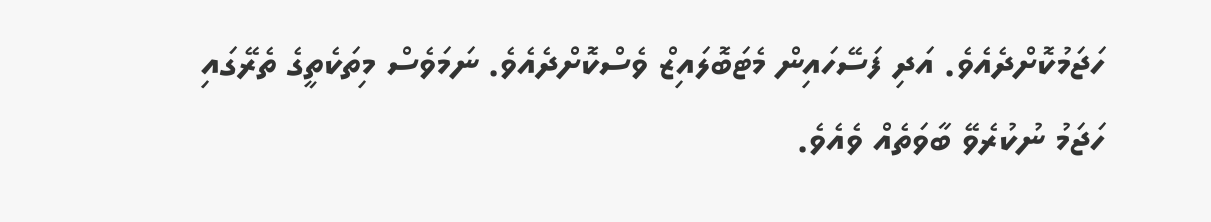ހަޖަމުކޮށްދެއެވެ. އަދި ފަސޭހައިން މެޓަބޮލައިޒް ވެސްކޮށްދެއެވެ. ނަމަވެސް މިތަކެތީގެ ތެރޭގައި ހަޖަމު ނުކުރެވޭ ބާވަތެއް ވެއެވެ.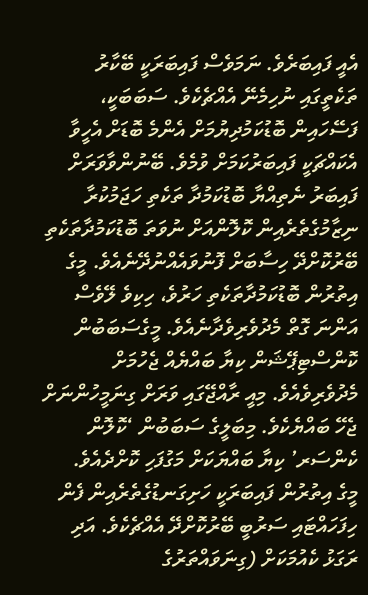އެއީ ފައިބަރެވެ. ނަމަވެސް ފައިބަރަކީ ބޭކާރު ތަކެތީގައި ނުހިމެނޭ އެއްޗެކެވެ. ސަބަބަކީ، ފަސޭހައިން ބޮޑުކަމުދިޔުމަށް އެންމެ ބޮޑަށް އެހީވާ އެކައްޗަކީ ފައިބަރުކަމަށް ވުމެވެ. ބޭނުންވާވަރަށް ފައިބަރު ނެތިއްޔާ ބޮޑުކަމުދާ ތަކެތި ހަޖަމުކުރާ ނިޒާމުގެތެރެއިން ކޮލޮންއަށް ނުވަތަ ބޮޑުކަމުދާތަކެތި ބޭރުކޮށްދޭ ހިސާބަށް ފޮނުވައެއްނުދޭނެއެވެ. މީގެ އިތުރުން ބޮޑުކަމުދާތަކެތި ހަރުވެ، ހިކިވެ ލޭވެސް އަންނަ ގޮތް މެދުވެރިވެދާނެއެވެ. މީގެސަބަބުން ކޮންސްޓިޕޭޝަން ކިޔާ ބައްޔެއް ޖެހުމަށް މެދުވެރިވެއެވެ. މިއީ ރާއްޖޭގައި ވަރަށް ގިނަމީހުންނަށް ޖެހޭ ބައްޔެކެވެ. މިބަލީގެ ސަބަބުން ‘ކޮލޮން ކެންސަރ’ ކިޔާ ބައްޔަކަށް މަގުފަހި ކޮށްދެއެވެ.
މީގެ އިތުރުން ފައިބަރަކީ ހަށިގަނޑުގެތެރެއިން ފެން ހިފަހައްޓައި ސަރުބީ ބޭރުކޮށްދޭ އެއްޗެކެވެ. އަދި ރަގަޅު ކެއުމަކަށް (ގިނަވައްތަރުގެ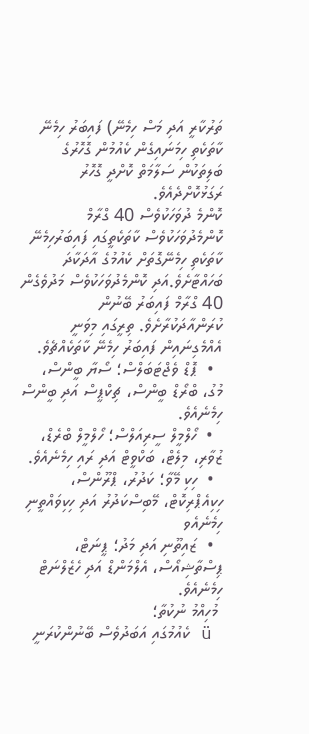ތަރުކާރީ އަދި މަސް ހިމެނޭ) ފައިބަރު ހިމެނޭ ކާތަކެތި ހިމަނައިގެން ކެއުމުން ގޮހޮރުގެ ބަލިތަކުން ސަލާމަތް ކޮށްދީ ގޮހޮރު ރަގަޅުކޮށްދެއެވެ.
ކޮންމެ ދުވަހަކުވެސް 40 ގްރާމް
ކޮންމެދުވަހަކުވެސް ކާތަކެތީގައި ފައިބަރުހިމެނޭ ކާތަކެތި ހިމެނޭގޮތަށް ކެއުމުގެ އާދަކާދަ ބަހައްޓާށެވެ.އަދި ކޮންމެދުވަހަކުވެސް މަދުވެގެން 40 ގްރާމް ފައިބަރު ބޭނުން ކުރަންއާދަކުރާށެވެ. ތިރީގައި މިވަނީ އެއްމެގިނައިން ފައިބަރު ހިމެނޭ ކާތަކެއްޗެވެ.
  •  ޕޮޑް ވެޖްޓަބަލްސް؛ ސޯޔާ ބީންސް، މުގު، ބްރޯޑް ބީންސް، ޗިކްޕީސް އަދި ބީންސް ހިމެނެއެވެ.
  •  ހޯލްމީލް ސީރިއަލްސް؛ ހޯލްމީލް ބްރެޑް، ޒުވާރި، މިލެޓް، ބަކްވީޓް އަދި ރައި ހިމެނެއެވެ.
  •  ހިކި މޭވާ؛ ކަދުރު، ޕްރޫންސް، ހިކިއެޕްރިކޮޓް، މޭބިސްކަދުރު އަދި ހިކިވައްތީނި ހިމެނެއެވ
  •  ޒައިތޫނި އަދި މަދު؛ ޕީނަޓް، ޕިސްތާޝިއޯސް، އެލްމަންޑް އަދި ހެޒެލްނަޓް ހިމެނެއެވެ.
 މުހިއްމު ނުކުތާ؛
 ü ކެއުމުގައި އަބަދުވެސް ބޭނުންކުރަނީ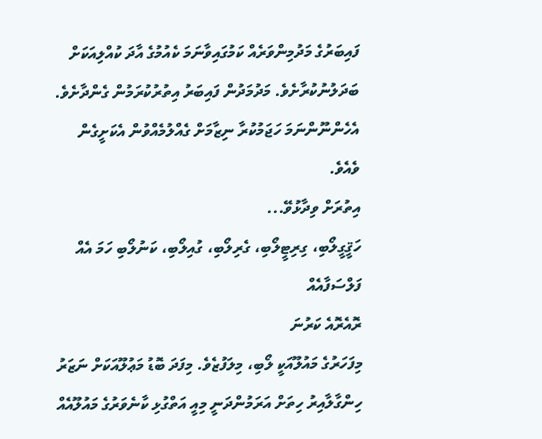ފައިބަރުގެ މަދުމިންވަރެއް ކަމުގައިވާނަމަ ކެއުމުގެ އާދަ ކުއްލިއަކަށް ބަދަލުނުކުރާށެވެ. މަދުމަދުން ފައިބަރު އިތުރުކުރަމުން ގެންދާށެވެ. އެހެންނޫންނަމަ ހަޖަމުކުރާ ނިޒާމަށް ގެއްލުމެއްވުން އެކަށީގެން ވެއެވެ.
އިތުރަށް ވިދާޅުވޭ...
ހަޤީގީލޯބި، ގިރިޓީލޯބި، ގެރިލޯބި، ގުއިލޯބި، ކަނުލޯބި ހަމަ އެއް ފަލްސަފާއެއް
ރޮއެރޮއެ ކަރުނަ
މިފަހަރުގެ މައުލޫއަކީ ލޯބި، މިލަފުޒެވެ. މިފަދަ ބޮޑު މަޢުލޫއަކަށް ނަޒަރު ހިންގާލާއިރު ހިތަށް އަރަމުންދަނީ މިއީ އަތްގުޅި ކާނެވަރުގެ މައުލޫއެއް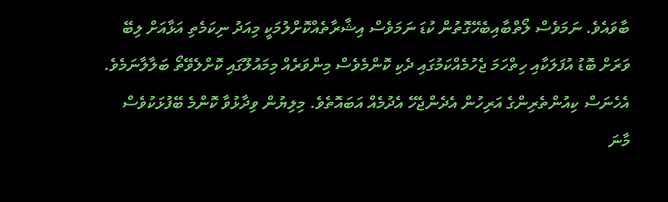ބާވައެވެ. ނަމަވެސް ލޯތްބާއިބެހޭގޮތުން ކުޑަ ނަމަވެސް އިޝާރާތެއްކޮށްލުމަކީ މިއަދު ނިކަމެތި އަޅާއަށް ލިބޭ ވަރަށް ބޮޑު އުފަލަކާއި ހިތްހަމަ ޖެހުމެއްކަމުގައި ދެކި ކޮންމެވެސް މިންވަރެއް މިމައުލޫގައި ކޮށްލެވޭތޯ ބަލާލާނަމެވެ. އެހެނަސް ކިއުންތެރިންގެ އަރިހުން އެދެންޖެހޭ އެދުމެއް އަބައޮތެވެ. މިލިޔުން ވިދާޅުވާ ކޮންމެ ބޭފުޅަކުވެސް މާނަ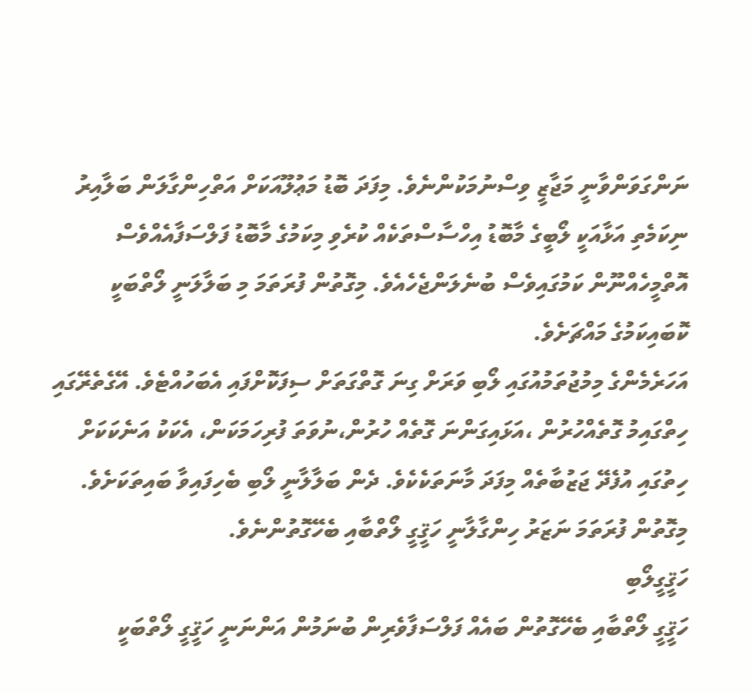ނަންގަވަންވާނީ މަޖާޒީ ވިސްނުމަކުންނެވެ. މިފަދަ ބޮޑު މަޢުލޫއަކަށް އަތްހިންގާލަން ބަލާއިރު ނިކަމެތި އަޅާއަކީ ލޯބީގެ މާބޮޑު އިހްސާސްތަކެއް ކުރެވި މިކަމުގެ މާބޮޑު ފަލްސަފާއެއްވެސް އޮތްމީހެއްނޫން ކަމުގައިވެސް ބުނެލަންޖެހެއެވެ. މިގޮތުން ފުރަތަމަ މި ބަލާލަނީ ލޯތްބަކީ ކޮބައިކަމުގެ މައްޗަށެވެ.
އަހަރެމެންގެ މިމުޖުތަމުއުގައި ލޯބި ވަރަށް ގިނަ ގޮތްގަތަށް ސިފަކޮށްފައި އެބަހުއްޓެވެ. އޭގެތެރޭގައި ހިތްގައިމު ގޮތެއްހުރުން ،އަޅައިގަންނަ ގޮތެއް ހުރުން،ނުވަތަ ފުރިހަމަކަން، އެކަކު އަނެކަކަށް ހިތުގައި އުފެދޭ ޖަޒުބާތެއް މިފަދަ މާނަތަކެކެވެ. ދެން ބަލާލާނީ ލޯބި ބެހިފައިވާ ބައިތަކަށެވެ. މިގޮތުން ފުރަތަމަ ނަޒަރު ހިންގާލާނީ ހަޤީގީ ލޯތްބާއި ބެހޭގޮތުންނެވެ.
ހަޤީގީލޯބި
ހަޤީގީ ލޯތްބާއި ބެހޭގޮތުން ބައެއް ފަލްސަފާވެރިން ބުނަމުން އަންނަނީ ހަޤީގީ ލޯތްބަކީ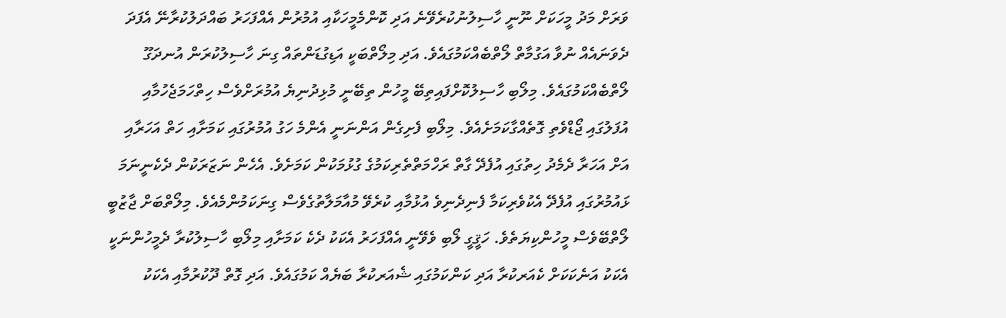ވަރަށް މަދު މީހަކަށް ނޫނީ ހާސިލުނުކުރެވޭނެ އަދި ކޮންމެމީހަކާއި އުމުރުން އެއްފަހަރު ބައްދަލުކުރާނޭ އެފަދަ ދެވަނައެއް ނުވާ އަގުމާތް ލޯތްބެއްކަމުގައެވެ. އަދި މިލޯތްބަކީ އަޑިގުޑަންތައް ގިނަ ހާސިލުކުރަން އުނދަގޫ ލޯތްބެއްކަމުގައެވެ. މިލޯބި ހާސިލުކޮށްފައިތިބޭ މީހުން ތިބޭނީ މުޅިދުނިޔެ އުމުރަށްވެސް ހިތްހަމަޖެހުމާއި އުފަލުގައި ޖޯޑްވެތި ގޮތެއްގާކަމަށެއެވެ. މިލޯބި ފެށިގެން އަންނަނީ އެންމެ ހަގު އުމުރުގައި ކަމަށާއި ހަތް އަހަރާއި އަށް އަހަރާ ދެމެދު ހިތުގައި އުފެދޭ ގާތް ރަހްމަތްތެރިކަމުގެ ގުޅުމަކުން ކަމަށެވެ. އެހެން ނަޒަރަކުން ދެކެނީނަމަ ޅައުމުރުގައި އުފެދޭ އެކުވެރިކަމާ ފެނިދެނިވެ އުޅުމާއި ކުރެވޭ މުއާމަލާތުގެވެސް ގިނަކަމުންމެއެވެ. މިލޯތްބަށް ޖާޒުބީ ލޯތްބޭވެސް މީހުންކިޔަތެވެ. ހަޤީގީ ލޯބި ވެވޭނީ އެއްފަހަރު އެކަކު ދެކެ ކަމަށާއި މިލޯބި ހާސިލުކުރާ ދެމީހުންނަކީ އެކަކު އަނެކަކަށް ކެއަރކުރާ އަދި ކަންކަމުގައި ޝެއަރކުރާ ބަޔެއް ކަމުގައެވެ. އަދި ގޮތް ދޫކުރުމާއި އެކަކު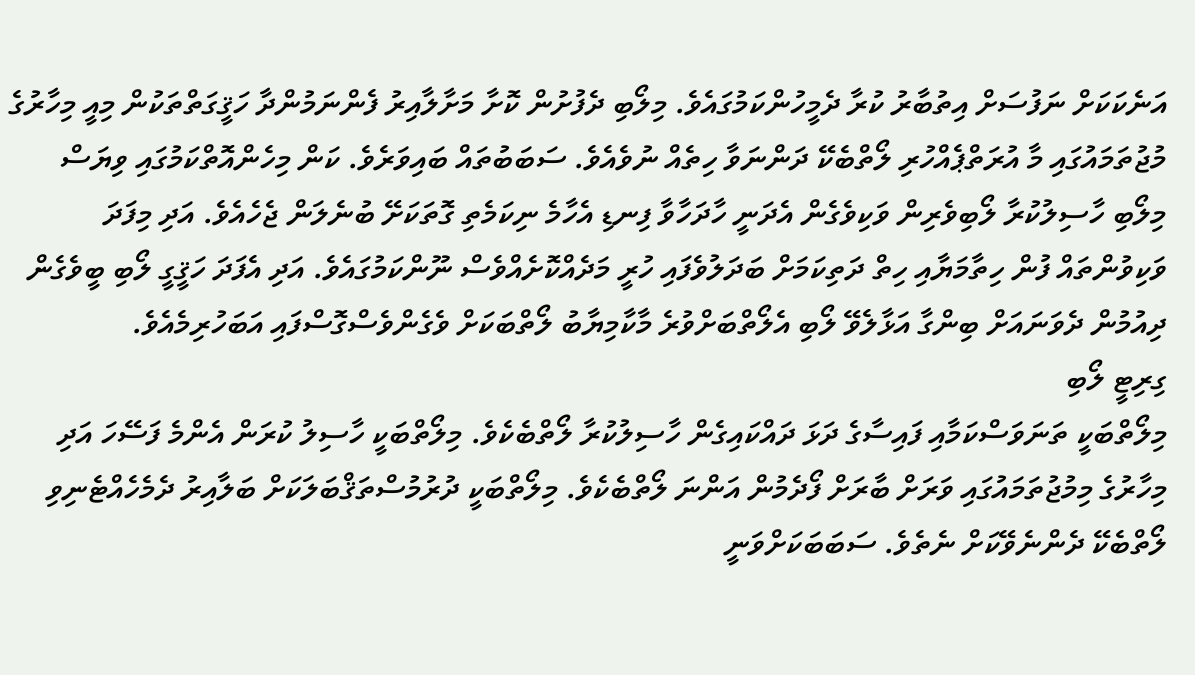އަނެކަކަށް ނަފުސަށް އިތުބާރު ކުރާ ދެމީހުންކަމުގައެވެ. މިލޯބި ދެފުށުން ކޮށާ މަށާލާއިރު ފެންނަމުންދާ ހަޤީގަތްތަކުން މިއީ މިހާރުގެ މުޖުތަމައުގައި މާ އުރަތްޕެއްހުރި ލޯތްބެކޭ ދަންނަވާ ހިތެއް ނުވެއެވެ. ސަބަބުތައް ބައިވަރެވެ. ކަން މިހެންއޮތްކަމުގައި ވިޔަސް މިލޯބި ހާސިލުކުރާ ލޯބިވެރިން ވަކިވެގެން އެދަނީ ހާދަހާވާ ފިނޑި އެހާމެ ނިކަމެތި ގޮތަކަށޭ ބުނެލަން ޖެހެއެވެ. އަދި މިފަދަ ވަކިވުންތައް ފުން ހިތާމަޔާއި ހިތް ދަތިކަމަށް ބަދަލުވެފައި ހުރީ މަދެއްކޮށެއްވެސް ނޫންކަމުގައެވެ. އަދި އެފަދަ ހަޤީގީ ލޯބި ބީވެގެން ދިއުމުން ދެވަނައަށް ބިންގާ އަޅާލެވޭ ލޯބި އެލޯތްބަށްވުރެ މާކާމިޔާބު ލޯތްބަކަށް ވެގެންވެސްގޮސްފައި އަބަހުރިމެއެވެ.
ގިރިޓީ ލޯބި
މިލޯތްބަކީ ތަނަވަސްކަމާއި ފައިސާގެ ދަޅަ ދައްކައިގެން ހާސިލުކުރާ ލޯތްބެކެވެ. މިލޯތްބަކީ ހާސިލު ކުރަން އެންމެ ފަސޭހަ އަދި މިހާރުގެ މިމުޖުތަމައުގައި ވަރަށް ބާރަށް ފޯދެމުން އަންނަ ލޯތްބެކެވެ. މިލޯތްބަކީ ދުރުމުސްތަޤްބަލަކަށް ބަލާއިރު ދެމެހެއްޓެނިވި ލޯތްބެކޭ ދެންނެވޭކަށް ނެތެވެ. ސަބަބަކަށްވަނީ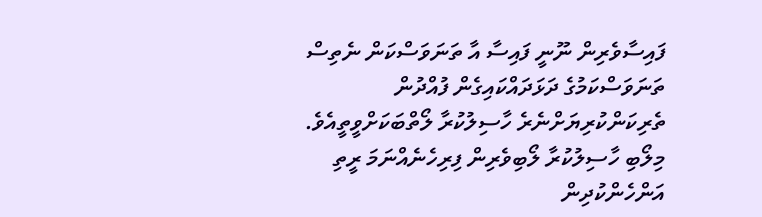ފައިސާވެރިން ނޫނީ ފައިސާ އާ ތަނަވަސްކަން ނެތިސް ތަނަވަސްކަމުގެ ދަޅަދައްކައިގެން ފުއްދުން ތެރިކަންކުރިޔަށްނެރެ ހާސިލުކުރާ ލޯތްބަކަށްވީތީއެވެ. މިލޯބި ހާސިލުކުރާ ލޯބިވެރިން ފިރިހެނެއްނަމަ ރީތި އަންހެންކުދިން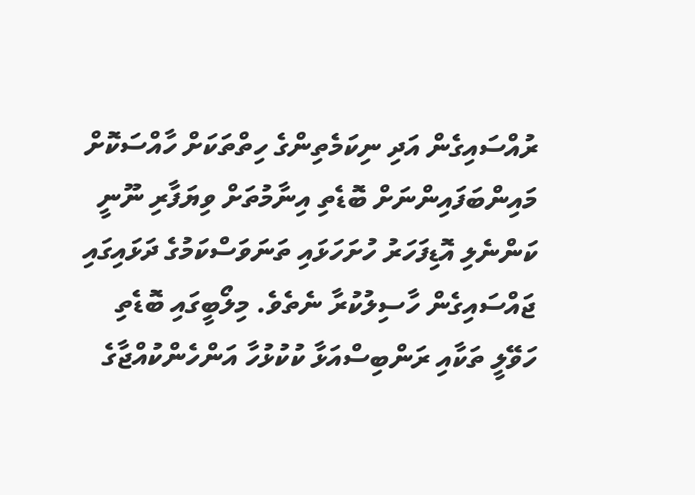ރުއްސައިގެން އަދި ނިކަމެތިންގެ ހިތްތަކަށް ހާއްސަކޮށް މައިންބަފައިންނަށް ބޮޑެތި އިނާމުތަށް ވިޔަފާރި ނޫނީ ކަންނެލި އޮޑިފަހަރު ހުށަހަޅައި ތަނަވަސްކަމުގެ ދަޅައިގައި ޖައްސައިގެން ހާސިލުކުރާ ނެތެވެ. މިލޯބީގައި ބޮޑެތި ހަވޭލީ ތަކާއި ރަންބިސްއަޅާ ކުކުޅުހާ އަންހެންކުއްޖާގެ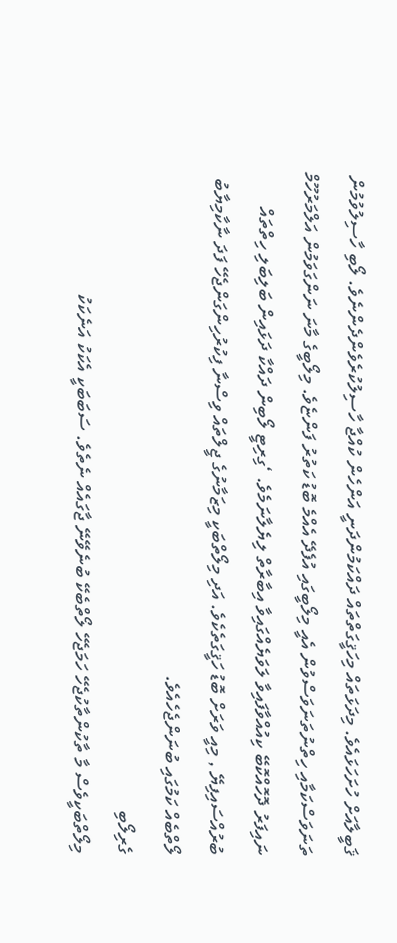ޤަބީލާއަށް ހުށަހަޅައެވެ. މިދަޅަތައް މިހަޤީގަތްތައް ދައްކަމުންދަނީ އަންހެން ކުއްޖާ ހާސިލުކުރެވެންދެންނެވެ. ލޯބި ހާސިލުވުމުން ތަނަވަސްކަމާއި ހިތްނުތަނަވަސްވުން އެއީ މިލޯބީގައި އުފެދޭ އެއްމެ ބޮޑު ކަތުރު ފަންޏެވެ. މިލޯބީގެ މާނަ ނަންގަވަމުން އަލްމަރުހޫމް ނައިފަރު ދޮހޮއްކޮބޭ ކިއުއްވާފައިވާ ލަވަޔެއްގައިވާ އިބާރާތް ލިޔެލާނަމެވެ. ‘ގިރިޓީ ލޯބިން ދައްކާ ދަޅައިން ބަލިބަލި ހިތްތައް ބުރުއްސައިފިޔޭ , މިއީ ވަރަށް ބޮޑު ހަޤީގަތެކެވެ. އަދި މިލޯތްބަކީ މިޒަމާނުގެ ޖީލްތައް ވިސްނާ ފިކުރުހިންގަންޖެހޭ ފަދަ ނާކާމިޔާބު ލޯތްބެއް ކަމުގައި ބުނަންޖެހެއެވެ.
ގެރިލޯބި
މިލޯތްބަކީވެސް މާ ތާކުންތާކުޖެހޭ ހަމަޖެހޭ ލޯތްބެކޭ ބުނެވޭނޭ ޖާގައެއް ނެތެވެ. ސަބަބަކީ އެކަކު އަނެކަކު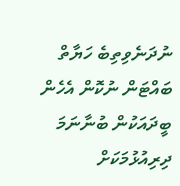ނުދަނެވިތިބެ ހަޔާތް ބައްޓަން ނުކޮން އެހެން ބީދައަކުން ބުނާނަމަ ދިރިއުޅުމަކަށް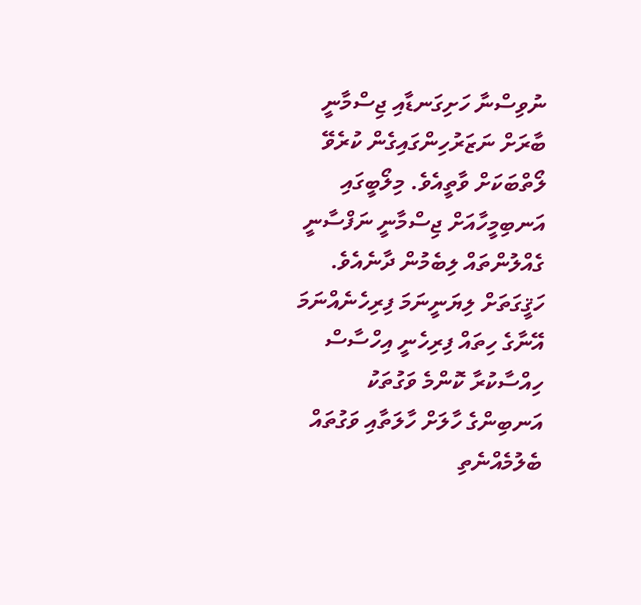ނުވިސްނާ ހަށިގަނޑާއި ޖިސްމާނީ ބާރަށް ނަޒަރުހިންގައިގެން ކުރެވޭ ލޯތްބަކަށް ވާތީއެވެ. މިލޯބީގައި އަނބިމީހާއަށް ޖިސްމާނީ ނަފްސާނީ ގެއްލުންތައް ލިބެމުން ދާނެއެވެ. ހަޤީގަތަށް ލިޔަނީނަމަ ފިރިހެނެއްނަމަ އޭނާގެ ހިތައް ފިރިހެނީ އިހްސާސް ހިއްސާކުރާ ކޮންމެ ވަގުތަކު އަނބިންގެ ހާލަށް ހާލަތާއި ވަގުތައް ބެލުމެއްނެތި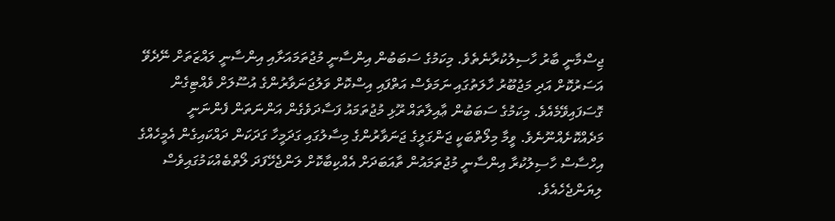ޖިސްމާނީ ބާރު ހާސިލުކުރާނެތެވެ. މިކަމުގެ ސަބަބުން އިންސާނީ މުޖުތަމައަށާއި އިންސާނީ ލައްޒަތަށް ނޭދެވޭ އަސަރުކޮށް އަދި މަޖުބޫރު ހާލަތުގައި ނަމަވެސް އަތްފައި އިސްކޮށް ވަލުޖަނަވާރުންގެ އުސޫލަށް ވެއްޓިގެން ގޮސަފައިވޭމެއެވެ. މިކަމުގެ ސަބަބުން ޢާއިލާތައް ރޫޅި މުޖުތަމައު ފަސާދަވެގެން އަންނަތަން ފެންނަނީ މަދެއްކޮށެއްނޫނެވެ. ވީމާ މިލޯތްބަކީ ޖަންގަލީގެ ޖަނަވާރުންގެ މިސާލުގައި ގަދަމީހާ ގަދަކަން ދައްކައިގެން އެމީހެއްގެ އިހްސާސް ހާސިލުކުރާ އިންސާނީ މުޖުތަމައުން ތާއަބަދަށް އެއްކިބާކޮށް ލަންޖެހޭފަދަ ލޯތްބެއްކަމުގައިވެސް ލިޔަންޖެހެއެވެ.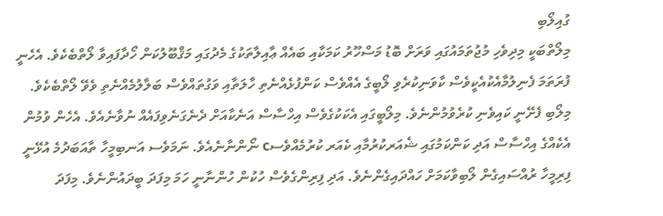ގުއިލޯބި
މިލޯތްބަކީ މިދިވެހި މުޖުތަމައުގައި ވަރަށް ބޮޑު މަސްހޫރު ކަމަކާއި ބައެއް ޢާއިލާތަކުގެ މެދުގައި މަޤްބޫލުކަން ހޯދާފައިވާ ލޯތްބެކެވެ. އެހެނީ ފުރަތަމަ ފެނިލުމާއެކުއެކީވެސް ކާވަނިކުރެވި ލޯބީގެ އެއްވެސް ކަންފުޅެއްނެތި ހާލަތާއި ވަގުތައްވެސް ބަލާލުމެއްނެތި ވެވޭ ލޯތްބެކެވެ. މިލޯބި ފެށޭނީ ކައިވެނި ކުރެވުމުންނެވެ. މިލޯބީގައި އެކަކުގެވެސް އިހްސާސް އަނެކާއަށް ދެނެގަނެވިފައެއް ނުވާނެއެވެ. އެހެން ވުމުން އެކެއްގެ އިހްސާސް އަދި ކަންކަމުގައި ޝެއަރކުރުމާއި ކެއަރ ކުރުމެއްވެސc ނޯންނާނެއެވެ. ނަމަވެސ އަނބިމީހާ ތާއަބަދުމެ އުޅޭނީ ފިރިމީހާ ރުއްސައިގެން ލޯބިވާކަމަށް ހައްދައިގެންނެވެ. އަދި ފިރިންގެވެސް ހުކުން ހުންނާނީ ހަމަ މިފަދަ ބީދައުންނެވެ. މިފަދަ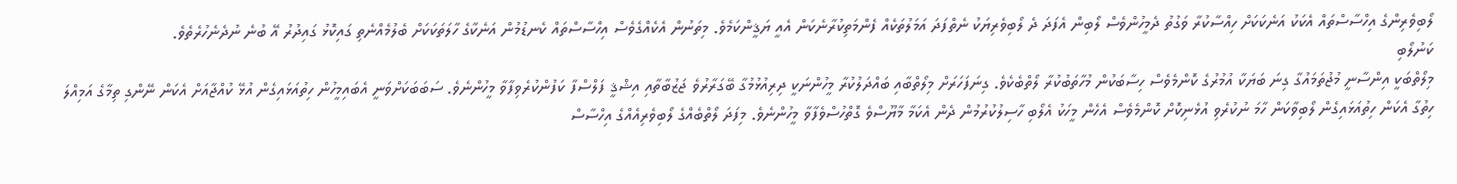ލޯބިވެރިންގެ އިހްސާސްތައް އެކަކު އަނެކަކަށް ހިއްސާކުރާ ވަގުތު ދެމީހުންވެސް ލޯބިން އެފަދަ ދެ ލޯބިވެރިޔަކު ނެތްފަދަ އަމަލުތަކެއް ފެންމަތިކުރާނެކަން އެއީ ޔަޤީންކަމެވެ. މިތަނުން އެކެއްގެވެސް އިހްސާސްތައް ކެނޑުމުން އަނެކާގެ ހާލަތަކަކަށް ބެލުމެއްނެތި ގައިކޮޅު ގައިދުރު އޭ ބުނެ ނުދެނެހުރެތެވެ.
ކަނުލޯބި
މިލޯތްބަކީ އިންސާނީ މުޖުތަމައުގާ ގިނަ ބަޔަކާ އުމުރުގެ ކޮންމެވެސް ހިސާބަކުން މުހާތަބުކުރާ ލޯތްބެކެވެ. ގިނަފަހަރަށް މިލޯތްބާއި ބައްދަލުކުރާ މީހުންނަކީ ދިރިއުޅުމުގާ ބޭގަރާރުވެ ޖަޒުބާތާއި އިޝްޤީ ފަލްސްފާ ކަފުންކުރެވިފާވާ މީހުންނެވެ. ސަބަބަކަށްވަނީ އެބައިމީހުން ހިތުއަޅައިގެން އުޅޭ ކުއްޖާއަށް އެކަން ނޭންގި ތިމާގެ އަމިއްލަ ހިތުގާ އެކަން ހިތުއަޅައިގެން ލޯބިވާކަން ހާމަ ނުކުރެވި އުޅެނިކޮށް ކޮންމެވެސް އެހެން މީހަކު އެލޯބި ހާސިލުކުރުމުން ދެން އެކަމާ މާޔޫސްވެ ގޮތްހުސްވެފާވާ މީހުންނެވެ. މިފަދަ ލޯތްބެއްގެ ލޯބިވެރިއެއްގެ އިހްސާސް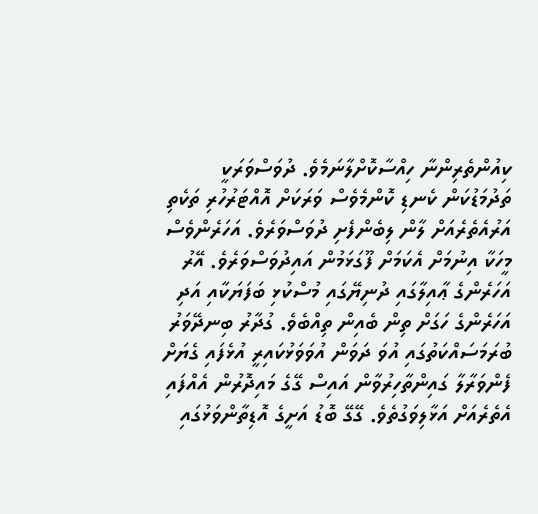ކިއުންތެރިންނާ ހިއްސާކޮށްލާނަމެވެ. ދުވަސްވަރަކީ ތަދުމަޑުކަން ކެނޑި ކޮންމެވެސް ވަރަކަށް އޮއްޓަރުހުރި ތަކެތި އަރުއެތެރެއަށް ލާން ލިބެންފެށި ދުވަސްވަރެވެ. އަހަރެންވެސް މީހަކާ އިނުމަށް އެކަމަށް ފޫގަޅަމުން އައިދުވަސްވަރެވެ. އޭރު އަހަރެންގެ ޢާއިލާގައި ދުނިޔޭގައި މުސްކުޅި ބަފަޔަކާއި އަދި އަހަރެންގެ ހަގަށް ތިން ބެއިން ތިއްބެވެ. ގުދާރު ބިނދޭވަރު ބުރަމަސައްކަތުގައި އުވަ ދަވަން އުވަވަޅުކައިރީ އުޅެފައި ގެޔަށް ފެންވަރާލާ ގައިންތާހިރުވާން އައިސް ގޭގެ މައިދޮރުން އެއްފައި އެތެރެއަށް އަޅާލިވަގުތެވެ. ގޭގޭ ބޮޑު އަށީގެ އޮޑިތާންވަޅުގައި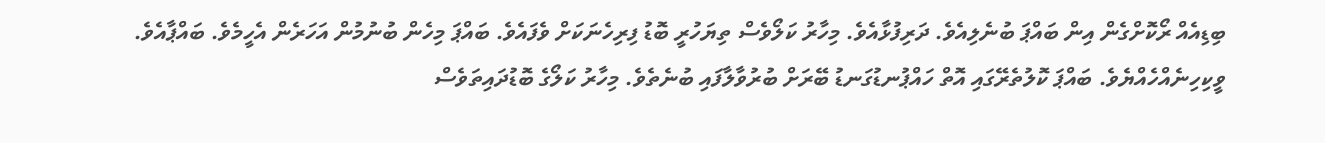ބިޑިއެއް ރޯކޮށްގެން އިން ބައްޕަ ބުނެލިއެވެ. ދަރިފުޅާއެވެ. މިހާރު ކަލޯވެސް ތިޔަހުރީ ބޮޑު ފިރިހެނަކަށް ވެފައެވެ. ބައްޕަ މިހެން ބުނުމުން އަހަރެން އެހީމެވެ. ބައްޕާއެވެ. ވީކިހިނެއްހެއްޔެވެ. ބައްޕަ ކޮލުތެރޭގައި އޮތް ހައްޕުނޑުގަނޑު ބޭރަށް ބުރުވާލާފައި ބުނެތެވެ. މިހާރު ކަލޯގެ ބޮޑުދައިތަވެސް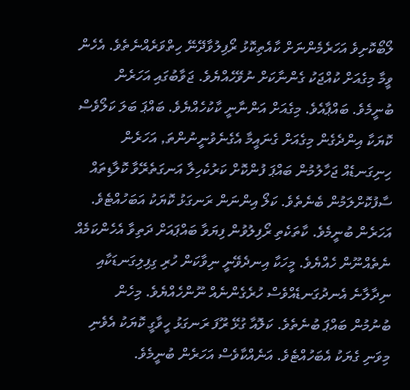ލޯބޯކޮށިވެ އަހަރެމެންނަށް ކާއެތިކޮޅު ރޯފިލުވާދޭނޭ ހިތްވަރެއްނެތެވެ. އެހެން ވީމާ މިގެއަށް ކުއްޖަކު ގެންނާކަށް ނުވޭހެއްޔެވެ. ޖަވާބުގައި އަހަރެން ބުނީމެވެ. ބައްޕާއެވެ. މިގެއަށް އަންނާނީ ކާކުހެއްޔެވެ. ބައްޕަ ބަލަ ކަލޯވެސް ކޮޔަކާ އިންދެގެން މިގެއަށް ގެނައީމާ އެގެނެވުނީނުންތަ, އަހަރެން ހިނިގަނޑެއް ޖަހާލުމުން ބައްޕަ ފުންކޮށް ކަރުކެހިލާ އަނގަތެރޭވާ ކޮލާޑިތައް ސާފުކޮށްލަމުން ބެނެތެވެ. ކަލޯ އިންނަން ރަނގަޅު ކޮޔަކު އަބަހުއްޓެވެ. އަހަރެން ބުނީމެވެ. ކާތަކެތި ރޯފިލުވުން ފިޔަވާ ބައްޕައަށް ދަތިވާ އެހެންކަމެއް ނެތެއްނޫން ހެއްޔެވެ. މީހަކާ އިނދެވޭނީ ނިވާކަން ހުރި ގިފިލިގަނޑަކާއި ނިދާލާނެ އެނދުގަނޑެއްވެސް ހުރެގެންނެއް ނޫންހެއްޔެވެ. މިހެން ބުނުމުން ބައްޕަ ބުނެތެވެ. ކަލޮއާ ގުޅޭ ރޫފަ ރަނގަޅު ހީވާގީ ކޮޔަކު އެވެނި މިވަނި ގެޔަކު އެބަހުއްޓެވެ. އަނެއްކާވެސް އަހަރެން ބުނީމެވެ.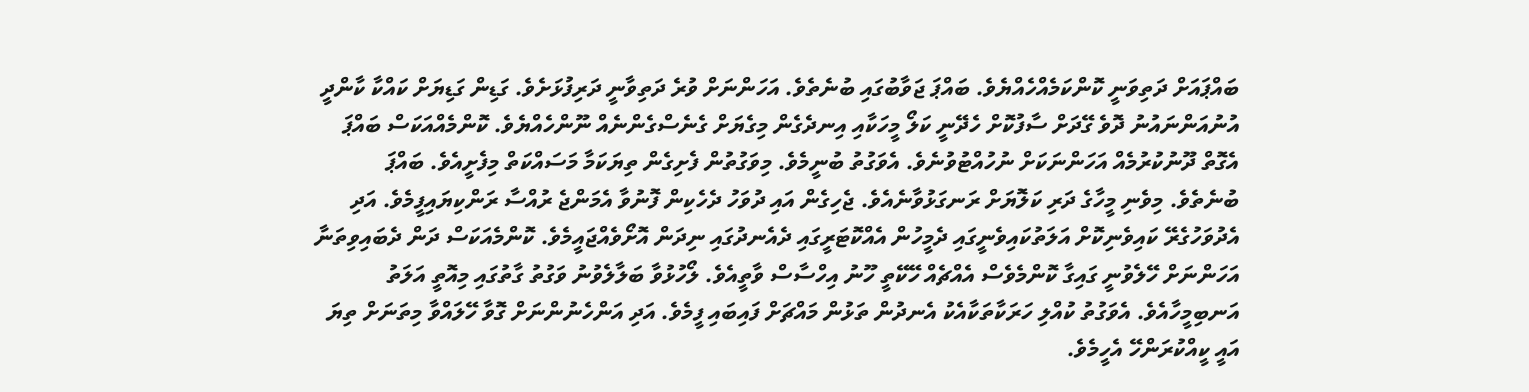ބައްޕައަށް ދަތިވަނީ ކޮންކަމެއްހެއްޔެވެ. ބައްޕަ ޖަވާބުގައި ބުނެތެވެ. އަހަންނަށް ވުރެ ދަތިވާނީ ދަރިފުޅަށެވެ. ގަޑިން ގަޑިޔަށް ކައްކާ ކާންދީ އުނުއަންނައުނު ދޮވެ ގޭދަށް ސާފުކޮށް ހެދޭނީ ކަލޯ މީހަކާއި އިނދެގެން މިގެޔަށް ގެނެސްގެންނެއް ނޫންހެއްޔެވެ. ކޮންމެއްއަކަސް ބައްޕަ އެގޮތް ދޫނުކުރުމެއް އަހަންނަކަށް ނުހުއްޓުވުނެވެ. އެވަގުތު ބުނީމެވެ. މިވަގުތުން ފެށިގެން ތިޔަކަމާ މަސައްކަތް މިފެށީއެވެ. ބައްޕަ ބުނެތެވެ. މިވެނި މީހާގެ ދަރި ކަލޮޔަށް ރަނގަޅުވާނެއެވެ. ޖެހިގެން އައި ދުވަހު ދެހެކިން ފޮނުވާ އެމަންޖެ ރުއްސާ ރަންކިޔައިފީމެވެ. އަދި އެދުވަހުގެރޭ ކައިވެނިކޮށް އަލަތުކައިވެނީގައި ދެމީހުން އެއްކޮޓަރީގައި ދެއެނދުގައި ނިދަން އޮށޯވެއްޖައީމެވެ. ކޮންމެއަކަސް ދަން ދެބައިވިތަނާ އަހަންނަށް ހޭލެވުނީ ގައިގާ ކޮންމެވެސް އެއްޗެއް ހޭކޭތީ ހޫނު އިހްސާސް ވާތީއެވެ. ލޯހުޅުވާ ބަލާލެވުނު ވަގުތު ގާތުގައި މިއޮތީ އަލަތު އަނބިމީހާއެވެ. އެވަގުތު ކުއްލި ހަރަކާތަކާއެކު އެނދުން ތަޅުން މައްޗަށް ފައިބައި ފީމެވެ. އަދި އަންހެނުންނަށް ގޮވާ ހޭލައްވާ މިތަނަށް ތިޔަ އައީ ކީއްކުރަންހޭ އެހީމެވެ.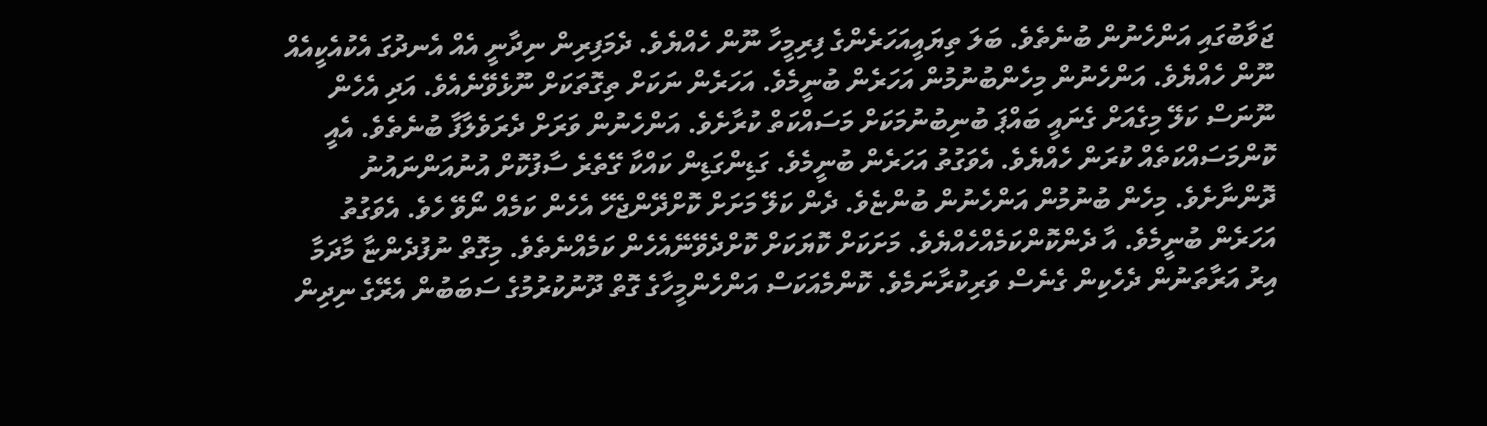ޖަވާބުގައި އަންހެނުން ބުނެތެވެ. ބަލަ ތިޔައީއަހަރެންގެ ފިރިމީހާ ނޫން ހެއްޔެވެ. ދެމަފިރިން ނިދާނީ އެއް އެނދުގަ އެކުއެކީއެއް ނޫން ހެއްޔެވެ. އަންހެނުން މިހެންބުނުމުން އަހަރެން ބުނީމެވެ. އަހަރެން ނަކަށް ތިގޮތަކަށް ނޫޅެވޭނެއެވެ. އަދި އެހެން ނޫނަސް ކަލޭ މިގެއަށް ގެނައީ ބައްޕަ ބުނިބުނުމަކަށް މަސައްކަތް ކުރާށެވެ. އަންހެނުން ވަރަށް ދެރަވެލާފާ ބުނެތެވެ. އެއީ ކޮންމަސައްކަތެއް ކުރަން ހެއްޔެވެ. އެވަގުތު އަހަރެން ބުނީމެވެ. ގަޑިންގަޑިން ކައްކާ ގޭތެރެ ސާފުކޮށް އުނުއަންނައުނު ދޮންނާށެވެ. މިހެން ބުނުމުން އަންހެނުން ބުންޏެވެ. ދެން ކަލޭ މަށަށް ކޮށްދޭންޖެހޭ އެހެން ކަމެއް ނޯވޭ ހެވެ. އެވަގުތު އަހަރެން ބުނީމެވެ. އާ ދެންކޮންކަމެއްހެއްޔެވެ. މަށަކަށް ކޮޔަކަށް ކޮށްދެވޭނޭއެހެން ކަމެއްނެތެވެ. މިގޮތް ނުފުދެންޏާ މާދަމާ އިރު އަރާތަނުން ދެހެކިން ގެނެސް ވަރިކުރާނަމެވެ. ކޮންމެއަކަސް އަންހެންމީހާގެ ގޮތް ދޫނުކުރުމުގެ ސަބަބުން އެރޭގެ ނިދިން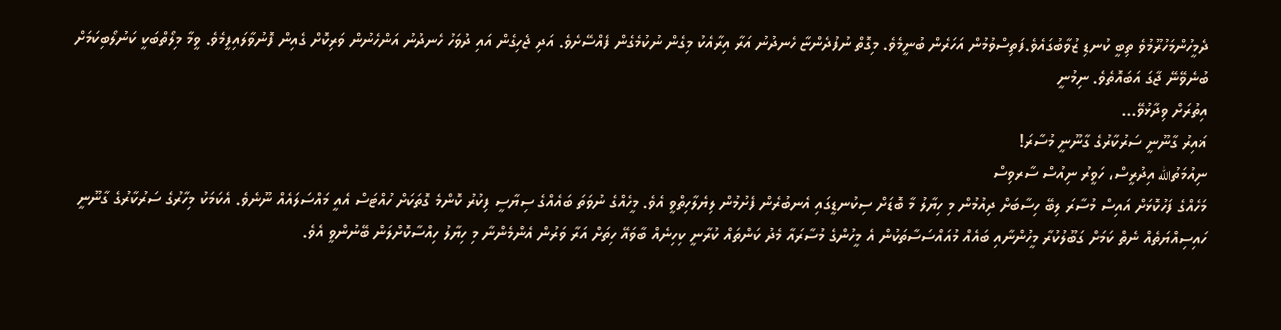ދެމީހުންމަހުރޫމުވެ ތިބީ ކުނޑި ޒުވާބުގައެވެ.ފަތިސްވުމުން އަހަރެން ބުނީމެވެ. މިގޮތް ނުފުދެންޏާ ހެނދުނު އަރާ އިރާއެކު މިގެން ނުކުމެގެން ފެއްސޭށެވެ. އަދި ޖެހިގެން އައި ދުވަހު ހެނދުނު އަންހެނުން ވަރިކޮށް ގެއިން ފޮނުވާލައިފީމެވެ. ވީމާ މިލޯތްބަކީ ކަނުލޯބިކަމަށް ބުނެވޭނޭ ޖާގަ އަބައޮތެވެ. ނިމުނީ
އިތުރަށް ވިދާޅުވޭ...
ޣައިރު ގާނޫނީ ސަރުކާރުގެ ގާނޫނީ މުސާރަ!
ނިއުމަތުالله އިދުރީސް، ހަވީރު ނިއުސް ސާރވިސް
މަހެއްގެ ފަހުކޮޅަށް އައިސް މުސާރަ ލިބޭ ހިސާބަށް ދިއުމުން މި ހިޔާލު މާ ބޮޑަށް ސިކުނޑީގައި އެނބުރެން ފެށުމުން ލިޔެލާހިތްވީ އެވެ. މީހެއްގެ ނުވަތަ ބައެއްގެ ސިޔާސީ ފިކުރު ކޮންމެ ގޮތަކަށް ހުއްޓަސް އެއީ މައްސަލައެއް ނޫނެވެ. އެކަމަކު މިހާރުގެ ސަރުކާރުގެ ގާނޫނީ ހައިސިއްޔަތެއް ނެތް ކަމަށް ގަބޫލުކުރާ މީހުންނާއި ބައެއް މުއައްސަސާތަކުން އެ މީހުންގެ މުސާރައާ މެދު ކަންތައް ކުރާނީ ކިހިނެއް ބާވައޭ ހިތަށް އަރާ ވަރުން އެންމެންނާ މި ހިޔާލު ހިއްސާކޮށްލަން ބޭނުންވީ އެވެ.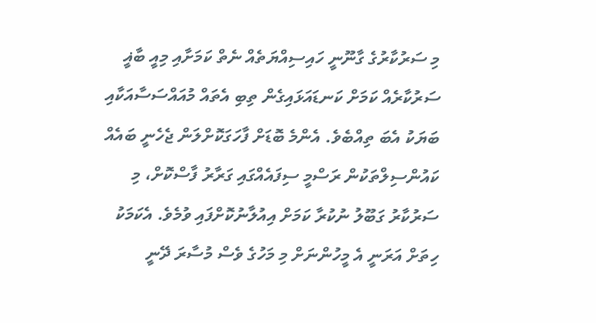މި ސަރުކާރުގެ ގާނޫނީ ހައިސިއްޔަތެއް ނެތް ކަމަށާއި މިއީ ބާޣީ ސަރުކާރެއް ކަމަށް ކަނޑައަޅައިގެން ތިބި އެތައް މުއައްސަސާއަކާއި ބަޔަކު އެބަ ތިއްބެވެ. އެންމެ ބޮޑަށް ފާހަގަކޮށްލަން ޖެހެނީ ބައެއް ކައުންސިލްތަކުން ރަސްމީ ސިފައެއްގައި ގަރާރު ފާސްކޮށް، މި ސަރުކާރު ގަބޫލު ނުކުރާ ކަމަށް އިއުލާނުކޮށްފައި ވުމެވެ. އެކަމަކު ހިތަށް އަރަނީ އެ މީހުންނަށް މި މަހުގެ ވެސް މުސާރަ ދޭނީ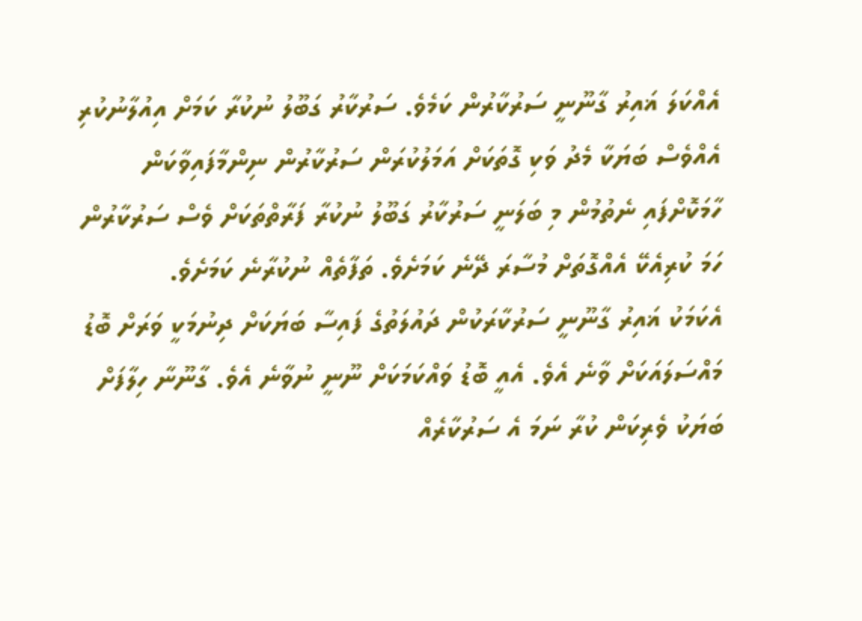އެއްކަލަ ޣައިރު ގާނޫނީ ސަރުކާރުން ކަމެވެ. ސަރުކާރު ގަބޫލު ނުކުރާ ކަމަށް އިއުލާނުކުރި އެއްވެސް ބަޔަކާ މެދު ވަކި ގޮތަކަށް އަމަލުކުރަން ސަރުކާރުން ނިންމާފައިވާކަން ހާމަކޮށްފައި ނެތުމުން މި ބަލަނީ ސަރުކާރު ގަބޫލު ނުކުރާ ފަރާތްތަކަށް ވެސް ސަރުކާރުން ހަމަ ކުރިއެކޭ އެއްގޮތަށް މުސާރަ ދޭނެ ކަމަށެވެ. ތަފާތެއް ނުކުރާނެ ކަމަށެވެ.
އެކަމަކު ޣައިރު ގާނޫނީ ސަރުކާރަކުން ދައުލަތުގެ ފައިސާ ބަޔަކަށް ދިނުމަކީ ވަރަށް ބޮޑު މައްސަލައަކަށް ވާނެ އެވެ. އެއީ ބޮޑު ވައްކަމަކަށް ނޫނީ ނުވާނެ އެވެ. ގާނޫނާ ހިލާފަށް ބަޔަކު ވެރިކަން ކުރާ ނަމަ އެ ސަރުކާރެއް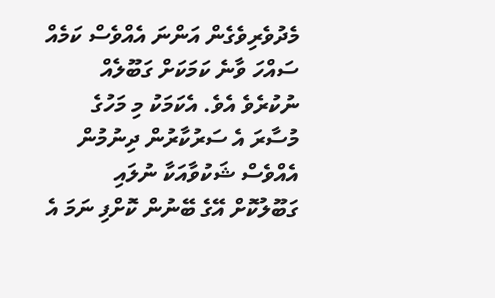މެދުވެރިވެގެން އަންނަ އެއްވެސް ކަމެއް ސައްހަ ވާނެ ކަމަކަށް ގަބޫލެއް ނުކުރެވެ އެވެ. އެކަމަކު މި މަހުގެ މުސާރަ އެ ސަރުކާރުން ދިނުމުން އެއްވެސް ޝަކުވާއަކާ ނުލައި ގަބޫލުކޮށް އޭގެ ބޭނުން ކޮށްފި ނަމަ އެ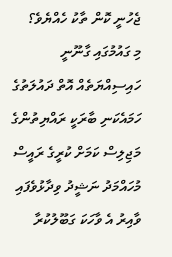ޖެހުނީ ކޮން ތާކު ހެއްޔެވެ؟
މި ގައުމުގައި ގާނޫނީ ހައިސިއްޔަތެއް އޮތް ދައުލަތުގެ ހަމައެކަނި ބާރަކީ ރައްޔިތުންގެ މަޖިލިސް ކަމަށް ކުރީގެ ރައީސް މުހައްމަދު ނަޝީދު ވިދާޅުވެފައި ވާއިރު އެ ވާހަކަ ގަބޫލުކުރާ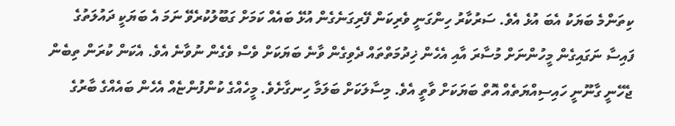ކިތަންމެ ބަޔަކު އެބަ އުޅެ އެވެ. ސަރުކާރު ހިންގަނީ ވެރިކަން ފޭރިގަނެގެން އުޅޭ ބައެއް ކަމަށް ގަބޫލުކުރެވޭ ނަމަ އެ ބަޔަކީ ދައުލަތުގެ ފައިސާ ނަގައިގެން މީހުންނަށް މުސާރަ އާއި އެހެން ޚިދުމަތްތައް ދެވިގެން ވާނެ ބަޔަކަށް ވެސް ވެގެން ނުވާނެ އެވެ. އެކަން ކުރަން ތިބެން ޖެހޭނީ ގާނޫނީ ހައިސިއްޔަތެއް އޮތް ބަޔަކަށް ވާތީ އެވެ. މިސާލަކަށް ބަލަމާ ހިނގާށެވެ. މީހެއްގެ ކުންފުންޏެއް އެހެން ބައެއްގެ ބާރުގެ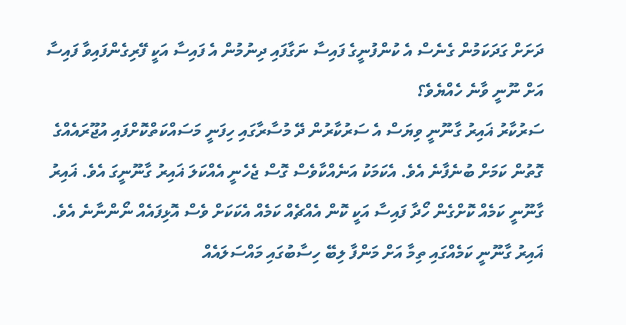ދަށަށް ގަދަކަމުން ގެނެސް އެ ކުންފުނީގެ ފައިސާ ނަގާފައި ދިނުމުން އެ ފައިސާ އަކީ ފޭރިގެންފައިވާ ފައިސާ އަށް ނޫނީ ވާނެ ހެއްޔެވެ؟
ސަރުކާރު ޣައިރު ގާނޫނީ ވިޔަސް އެ ސަރުކާރުން ދޭ މުސާރާގައި ހިފަނީ މަސައްކަތްކޮށްފައި އުޖޫރައެއްގެ ގޮތުން ކަމަށް ބުނެފާނެ އެވެ. އެކަމަކު އަނެއްކާވެސް ގޮސް ޖެހެނީ އެއްކަލަ ޣައިރު ގާނޫނީގަ އެވެ. ޣައިރު ގާނޫނީ ކަމެއް ކޮށްގެން ހޯދާ ފައިސާ އަކީ ކޮން އެއްޗެއް ކަމެއް އެކަކަށް ވެސް އޮޅިފައެއް ނޯންނާނެ އެވެ.
ޣައިރު ގާނޫނީ ކަމެއްގައި ތިމާ އަށް މަންފާ ލިބޭ ހިސާބުގައި މައްސަލައެއް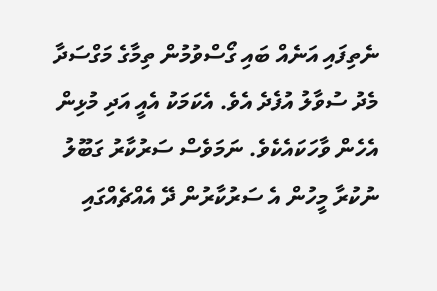ނެތިފައި އަނެއް ބައި ގޯސްވުމުން ތިމާގެ މަގްސަދާ މެދު ސުވާލު އުފެދެ އެވެ. އެކަމަކު އެއީ އަދި މުޅިން އެހެން ވާހަކައެކެވެ. ނަމަވެސް ސަރުކާރު ގަބޫލު ނުކުރާ މީހުން އެ ސަރުކާރުން ދޭ އެއްޗެއްގައި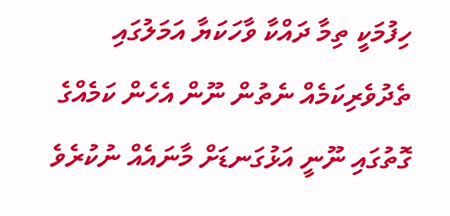ހިފުމަކީ ތިމާ ދައްކާ ވާހަކަޔާ އަމަލުގައި ތެދުވެރިކަމެއް ނެތުން ނޫން އެހެން ކަމެއްގެ ގޮތުގައި ނޫނީ އަޅުގަނޑަށް މާނައެއް ނުކުރެވެ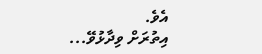އެވެ.
އިތުރަށް ވިދާޅުވޭ...